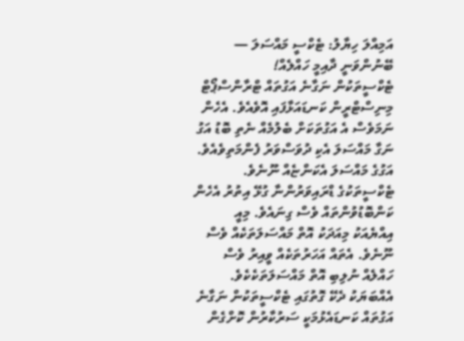އަމިއްލަ ހިޔާލު: ޓެކްސީ މައްސަލަ — ބޭނުންވަނީ ދާއިމީ ހައްލެއް!
ޓެކްސީތަކުން ނަގާނެ އަގުތައް ޓްރާންސްޕޯޓް މިނިސްޓްރީން ކަނޑައަޅާފައި އޮވެއެވެ. އެހެން ނަމަވެސް އެ އަގުތަކަށް ބެލުމެއް ނެތި ބޮޑު އަގު ނަގާ މައްސަލަ އެކި ދުވަސްވަރު ފެންމަތިވެއެވެ. އަގުގެ މައްސަލަ އެކަންޏެއް ނޫނެވެ. ޓެކްސީތަކުގެ ޑްރައިވަރުންނާ ގުޅޭ އިތުރު އެހެން ކަންބޮޑުވުންތައް ވެސް ގިނައެވެ. މިއީ އިއްޔެއަކު މިއަދަކު އޮތް މައްސަލަތަކެއް ވެސް ނޫނެވެ. އެތައް އަހަރުތަކެއް ވީއިރު ވެސް ހައްލެއް ނުލިބި އޮތް މައްސަލަތަކެކެވެ.
އެއްބަޔަކު ދެކޭ ގޮތުގައި ޓެކްސީތަކުން ނަގާނެ އަގުތައް ކަނޑައެޅުމަކީ ސަރުކާރުން ކޮށްގެން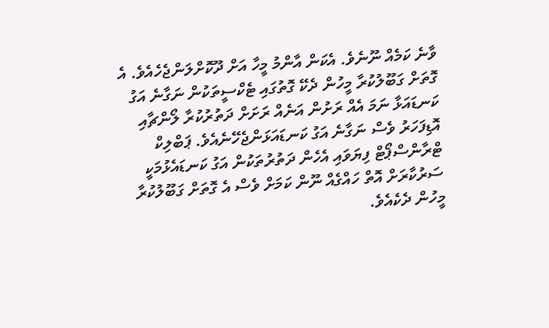ވާނެ ކަމެއް ނޫނެވެ. އެކަން އާންމު މީހާ އަށް ދޫކޮށްލަންޖެހެއެވެ. އެ ގޮތަށް ގަބޫލުކުރާ މީހުން ދެކޭ ގޮތުގައި ޓެކްސީތަކުން ނަގާނެ އަގު ކަނޑައަޅާ ނަމަ އެއް ރަށުން އަނެއް ރަށަށް ދަތުރުކުރާ ލޯންޗާއި އޮޑިފަހަރު ވެސް ނަގާނެ އަގު ކަނޑައަޅަންޖެހޭނެއެވެ. ޕަބްލިކް ޓްރާންސްޕޯޓް ފިޔަވައި އެހެން ދަތުރުތަކުން އަގު ކަނޑައެޅުމަކީ ސަރުކާރަށް އޮތް ހައްގެއް ނޫން ކަމަށް ވެސް އެ ގޮތަށް ގަބޫލުކުރާ މީހުން ދެކެއެވެ.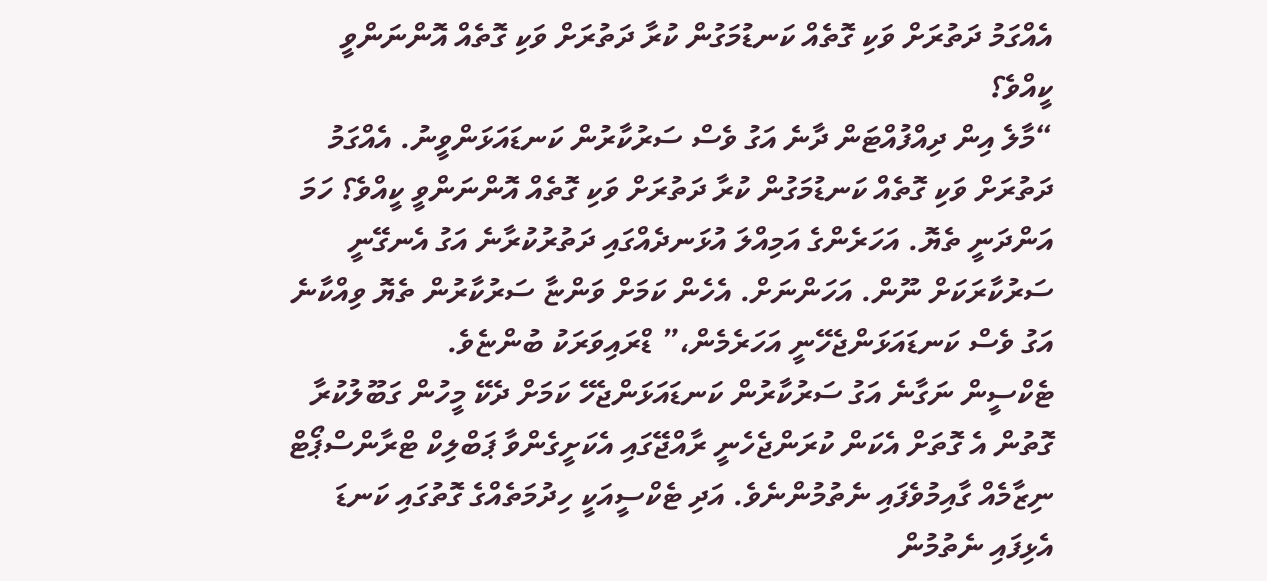އެއްގަމު ދަތުރަށް ވަކި ގޮތެއް ކަނޑުމަގުން ކުރާ ދަތުރަށް ވަކި ގޮތެއް އޮންނަންވީ ކީއްވެ؟
“މާލެ އިން ދިއްފުއްޓަން ދާނެ އަގު ވެސް ސަރުކާރުން ކަނޑައަޅަންވީނު. އެއްގަމު ދަތުރަށް ވަކި ގޮތެއް ކަނޑުމަގުން ކުރާ ދަތުރަށް ވަކި ގޮތެއް އޮންނަންވީ ކީއްވެ؟ ހަމަ އަންދަނީ ތެޔޮ. އަހަރެންގެ އަމިއްލަ އުޅަނދެއްގައި ދަތުރުކުރާނެ އަގު އެނގޭނީ ސަރުކާރަކަށް ނޫން. އަހަންނަށް. އެހެން ކަމަށް ވަންޏާ ސަރުކާރުން ތެޔޮ ވިއްކާނެ އަގު ވެސް ކަނޑައަޅަންޖެހޭނީ އަހަރެމެން،” ޑްރައިވަރަކު ބުންޏެވެ.
ޓެކްސީން ނަގާނެ އަގު ސަރުކާރުން ކަނޑައަޅަންޖެހޭ ކަމަށް ދެކޭ މީހުން ގަބޫލުކުރާ ގޮތުން އެ ގޮތަށް އެކަން ކުރަންޖެހެނީ ރާއްޖޭގައި އެކަށީގެންވާ ޕަބްލިކް ޓްރާންސްޕޯޓް ނިޒާމެއް ގާއިމުވެފައި ނެތުމުންނެވެ. އަދި ޓެކްސީއަކީ ހިދުމަތެއްގެ ގޮތުގައި ކަނޑަ އެޅިފައި ނެތުމުން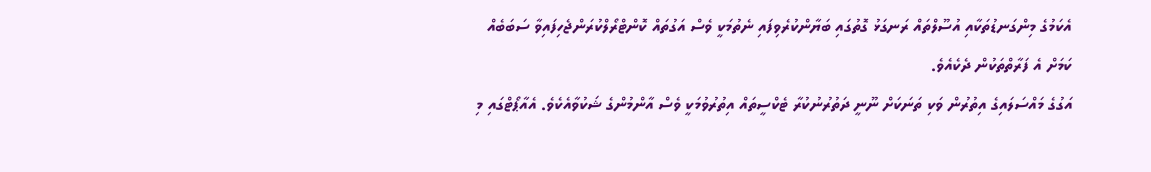އެކަމުގެ މިންގަނޑުތަކާއި އުސޫލްތައް ރަނގަޅު ގޮތުގައި ބަޔާންކުރެވިފައި ނެތުމަކީ ވެސް އަގުތައް ކޮންޓްރޯލްކުރަންޖެހިފައިވާ ސަބަބެއް ކަމަށް އެ ފަރާތްތަކުން ދެކެއެވެ.
އަގުގެ މައްސަލައިގެ އިތުރުން ވަކި ތަނަކަށް ނޫނީ ދަތުރުނުކުރާ ޓެކްސީތައް އިތުރުވުމަކީ ވެސް އާންމުންގެ ޝަކުވާއެކެވެ. އެއާޕޯޓްގައި މި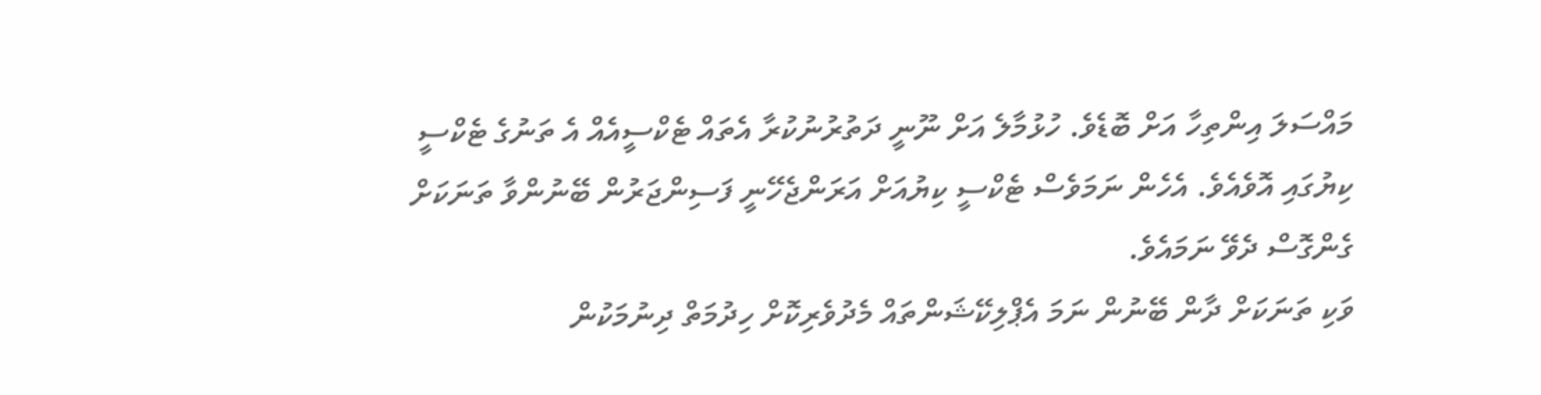މައްސަލަ އިންތިހާ އަށް ބޮޑެވެ. ހުޅުމާލެ އަށް ނޫނީ ދަތުރުނުކުރާ އެތައް ޓެކްސީއެއް އެ ތަނުގެ ޓެކްސީ ކިޔުގައި އޮވެއެވެ. އެހެން ނަމަވެސް ޓެކްސީ ކިޔުއަށް އަރަންޖެހޭނީ ފަސިންޖަރުން ބޭނުންވާ ތަނަކަށް ގެންގޮސް ދެވޭ ނަމައެވެ.
ވަކި ތަނަކަށް ދާން ބޭނުން ނަމަ އެޕްލިކޭޝަންތައް މެދުވެރިކޮށް ހިދުމަތް ދިނުމަކުން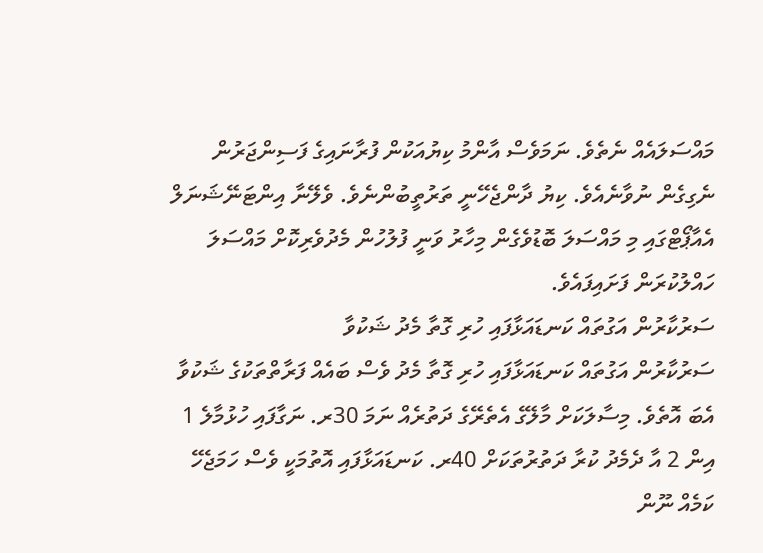މައްސަލައެއް ނެތެވެ. ނަމަވެސް އާންމު ކިޔުއަކުން ފުރާނައިގެ ފަސިންޖަރުން ނެގިގެން ނުވާނެއެވެ. ކިޔު ދާންޖެހޭނީ ތަރުތީބުންނެވެ. ވެލޭނާ އިންޓަނޭޝަނަލް އެއާޕޯޓްގައި މި މައްސަލަ ބޮޑުވެގެން މިހާރު ވަނީ ފުލުހުން މެދުވެރިކޮށް މައްސަލަ ހައްލުކުރަން ފަށައިފައެވެ.
ސަރުކާރުން އަގުތައް ކަނޑައަޅާފައި ހުރި ގޮތާ މެދު ޝަކުވާ
ސަރުކާރުން އަގުތައް ކަނޑައަޅާފައި ހުރި ގޮތާ މެދު ވެސް ބައެއް ފަރާތްތަކުގެ ޝަކުވާ އެބަ އޮތެވެ. މިސާލަކަށް މާލޭގެ އެތެރޭގެ ދަތުރެއް ނަމަ 30ރ. ނަގާފައި ހުޅުމާލެ 1 އިން 2 އާ ދެމެދު ކުރާ ދަތުރުތަކަށް 40ރ. ކަނޑައަޅާފައި އޮތުމަކީ ވެސް ހަމަޖެހޭ ކަމެއް ނޫން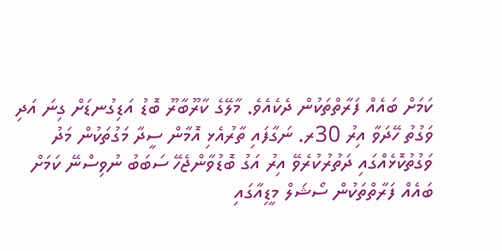ކަމަށް ބައެއް ފަރާތްތަކުން ދެކެއެވެ. މާލޭގެ ކާރޫބާރޫ ބޮޑު އަޑިގުނޑަށް ގިނަ އަދި ވަގުތު ހޭދަވާ އިރު 30ރ. ނަގާފައި ތާރުއެޅި އޮމާން ސީދާ މަގުތަކުން މަދު ވަގުތުކޮޅެއްގައި ދަތުރުކުރެވޭ އިރު އަގު ބޮޑުވާންޖެހޭ ސަބަބު ނުވިސްނޭ ކަމަށް ބައެއް ފަރާތްތަކުން ސޯޝަލް މީޑިއާގައި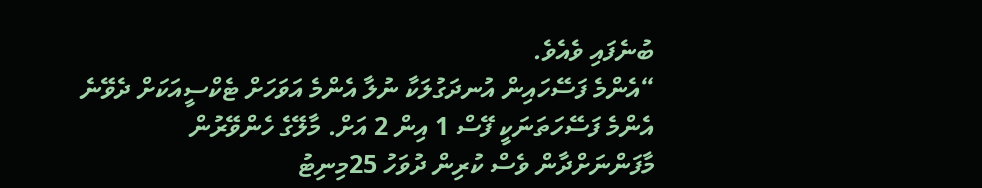ބުނެފައި ވެއެވެ.
“އެންމެ ފަސޭހައިން އުނދަގުލަކާ ނުލާ އެންމެ އަވަހަށް ޓެކްސީއަކަށް ދެވޭނެ އެންމެ ފަސޭހަތަނަކީ ފޭސް 1 އިން 2 އަށް. މާލޭގެ ހެންވޭރުން މާފަންނަށްދާން ވެސް ކުރިން ދުވަހު 25މިނިޓު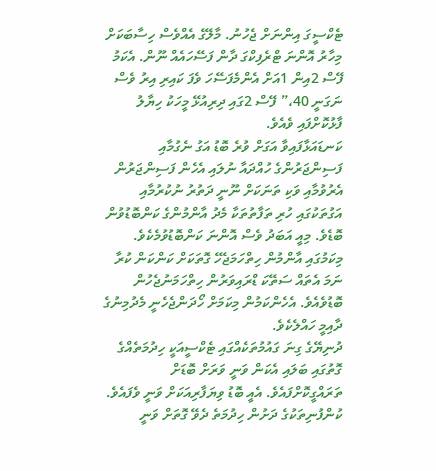ޓެކްސީގަ އިންނަށް ޖެހުނު. މާލޭގެ އެއްވެސް ހިސާބަކަށް މިހާރު އޮންނަ ޓްރެފިކްގަ ދާން ފަސޭހައެއް ނޫން. އެކަމު ފޭސް 2އިން 1އަށް އެންމެފަސޭހަ ވެފަ ކައިރި އިރު ވެސް ނަގަނީ 40،” ފޭސް 2ގައި ދިރިއުޅޭ މީހަކު ހިޔާލު ފާޅުކޮށްފައި ވެއެވެ.
ކަނޑައަޅާފައިވާ އަގަށް ވުރެ ބޮޑު އަގު ނެގުމާއި ފަސިންޖަރުންގެ ހުއްދައާ ނުލައި އެހެން ފަސިންޖަރުން އެރުވުމާއި ވަކި ތަނަކަށް ނޫނީ ދަތުރު ނުކުރުމާއި އަގުތަކުގައި ހުރި ތަފާތުތަކާ މެދު އާންމުންގެ ކަންބޮޑުވުން ބޮޑެވެ. މިއީ އަބަދު ވެސް އޮންނަ ކަންބޮޑުވުމެކެވެ. މިކަމުގައި އާންމުން ހިތްހަމަޖެހޭ ގޮތަކަށް ކަންކަން ކުރާ ނަމަ އެތައް ސަތޭކަ ޑްރައިވަރުން ހިތްހަމަނުޖެހުން ބޮޑުވެއެވެ. އެހެންކަމުން މިކަމަށް ހޯދަންޖެހެނީ މެދުމިނުގެ ދާއިމީ ހައްލެކެވެ.
ދުނިޔޭގެ ގިނަ ގައުމުތަކެއްގައި ޓެކްސީއަކީ ހިދުމަތެއްގެ ގޮތުގައި ބަލައި އެކަން ވަނީ ވަރަށް ބޮޑަށް ތަރައްގީކޮށްފައެވެ. އެއީ ބޮޑު ވިޔަފާރިއަކަށް ވަނީ ވެފައެވެ. ކުންފުނިތަކުގެ ދަށުން ހިދުމަތެ ދެވޭ ގޮތަށް ވަނީ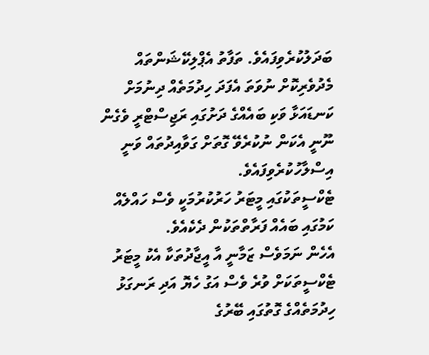ބަދަލުކުރެވިފައެވެ. ތަފާތު އެޕްލިކޭޝަންތައް މެދުވެރިކޮށް ނުވަތަ އެފަދަ ހިދުމަތެއް ދިނުމަށް ކަނޑައަޅާ ވަކި ބައެއްގެ ދަށުގައި ރަޖިސްޓްރީ ވެގެން ނޫނީ އެކަން ނުކުރެވޭ ގޮތަށް ގަވާއިދުތައް ވަނީ އިސްލާހުކުރެވިފައެވެ.
ޓެކްސީތަކުގައި މީޓަރު ހަރުކުރުމަކީ ވެސް ހައްލެއް ކަމުގައި ބައެއް ފަރާތްތަކުން ދެކެއެވެ.
އެހެން ނަމަވެސް ޒަމާނީ އާ އީޖާދުތަކާ އެކު މީޓަރު ޓެކްސީތަކަށް ވުރެ ވެސް އަގު ހެޔޮ އަދި ރަނގަޅު ހިދުމަތެއްގެ ގޮތުގައި ބޭރުގެ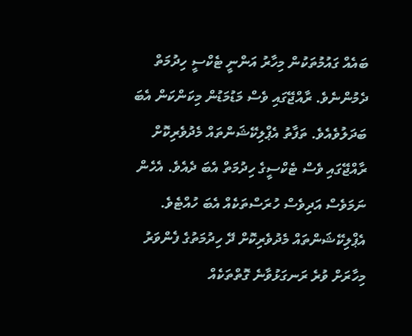ބައެއް ގައުމުތަކުން މިހާރު އަންނީ ޓެކްސީ ހިދުމަތް ދެމުންނެވެ. ރާއްޖޭގައި ވެސް މަޑުމަޑުން މިކަންކަން އެބަ ބަދަލުވެއެވެ. ތަފާތު އެޕްލިކޭޝަންތައް މެދުވެރިކޮށް ރާއްޖޭގައި ވެސް ޓެކްސީގެ ހިދުމަތް އެބަ ދެއެވެ. އެހެން ނަމަވެސް އަދިވެސް ހުރަސްތަކެއް އެބަ ހުއްޓެވެ.
އެޕްލިކޭޝަންތައް މެދުވެރިކޮށް ދޭ ހިދުމަތުގެ ފެންވަރު މިހާރަށް ވުރެ ރަނގަޅުވާނެ ގޮތްތަކެއް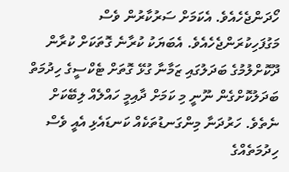ހޯދަންޖެހެއެވެ. އެކަމަށް ސަރުކާރުން ވެސް މަގުފަހިކުރަންޖެހެއެވެ. އެބަޔަކު ކުރާނެ ގޮތަކަށް ކުރާން ދޫކޮށްލުމުގެ ބަދަލުގައި ޒަމާނާ ގުޅޭ ގޮތަށް ޓެކްސީގެ ހިދުމަތް ބަދަލުކޮށްގެން ނޫނީ މި ކަމަށް ދާއިމީ ހައްލެއް ލިބޭކަށް ނެތެވެ. ހަރުދަނާ މިންގަނޑުތަކެއް ކަނޑައެޅި އެއީ ވެސް ހިދުމަތެއްގެ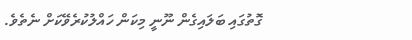ގޮތުގައި ބަލައިގެން ނޫނީ މިކަން ހައްލުކުރެވޭކަށް ނެތެވެ.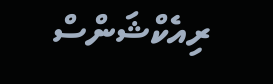ރިއެކްޝަންސް